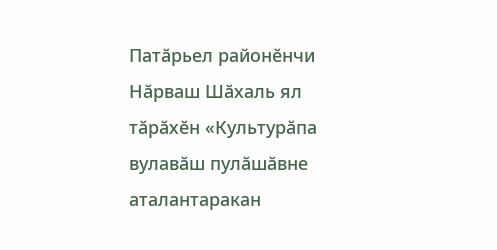Патӑрьел районӗнчи Нӑрваш Шӑхаль ял тӑрӑхӗн «Культурӑпа вулавӑш пулӑшӑвне аталантаракан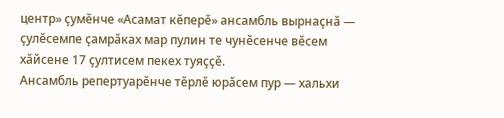центр» ҫумӗнче «Асамат кӗперӗ» ансамбль вырнаҫнӑ — ҫулӗсемпе ҫамрӑках мар пулин те чунӗсенче вӗсем хӑйсене 17 ҫултисем пекех туяҫҫӗ.
Ансамбль репертуарӗнче тӗрлӗ юрӑсем пур — хальхи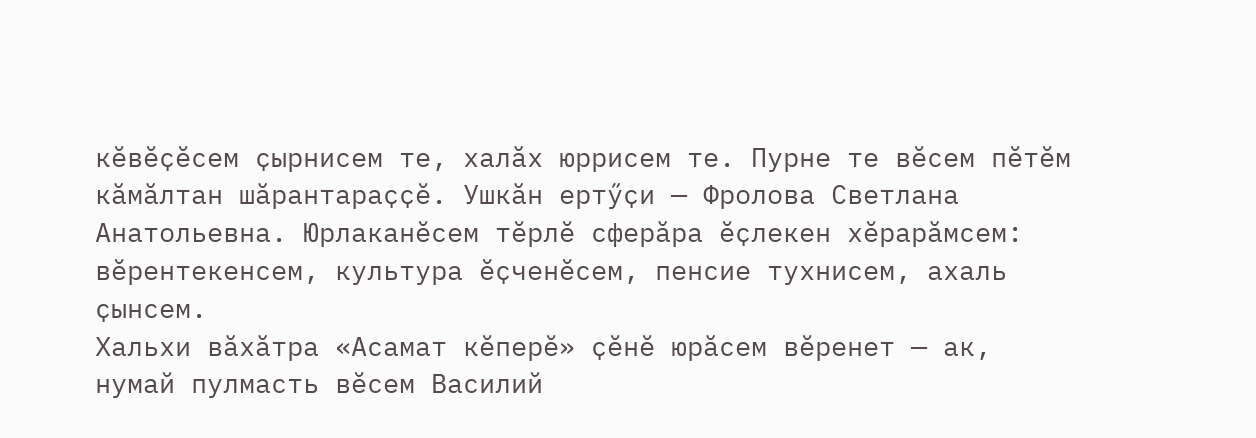кӗвӗҫӗсем ҫырнисем те, халӑх юррисем те. Пурне те вӗсем пӗтӗм кӑмӑлтан шӑрантараҫҫӗ. Ушкӑн ертӳҫи — Фролова Светлана Анатольевна. Юрлаканӗсем тӗрлӗ сферӑра ӗҫлекен хӗрарӑмсем: вӗрентекенсем, культура ӗҫченӗсем, пенсие тухнисем, ахаль ҫынсем.
Хальхи вӑхӑтра «Асамат кӗперӗ» ҫӗнӗ юрӑсем вӗренет — ак, нумай пулмасть вӗсем Василий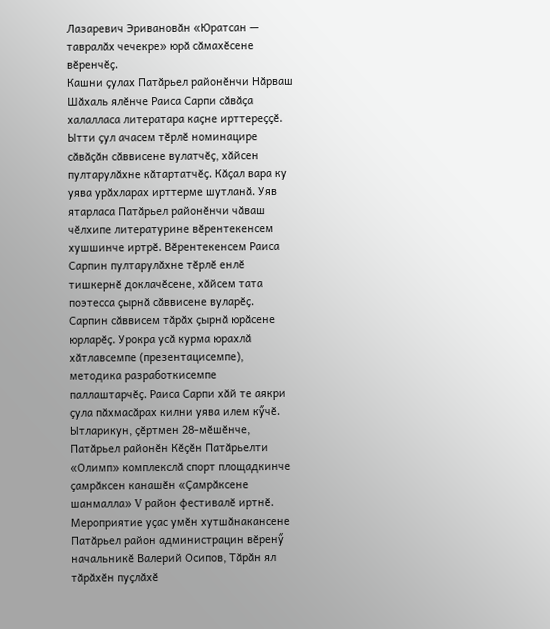Лазаревич Эривановӑн «Юратсан — тавралӑх чечекре» юрӑ сӑмахӗсене вӗренчӗҫ.
Кашни ҫулах Патӑрьел районӗнчи Нӑрваш Шӑхаль ялӗнче Раиса Сарпи сӑвӑҫа халалласа литератара каҫне ирттереҫҫӗ. Ытти ҫул ачасем тӗрлӗ номинацире сӑвӑҫӑн сӑввисене вулатчӗҫ, хӑйсен пултарулӑхне кӑтартатчӗҫ. Кӑҫал вара ку уява урӑхларах ирттерме шутланӑ. Уяв ятарласа Патӑрьел районӗнчи чӑваш чӗлхипе литературине вӗрентекенсем хушшинче иртрӗ. Вӗрентекенсем Раиса Сарпин пултарулӑхне тӗрлӗ енлӗ тишкернӗ доклачӗсене, хӑйсем тата поэтесса ҫырнӑ сӑввисене вуларӗҫ. Сарпин сӑввисем тӑрӑх ҫырнӑ юрӑсене юрларӗҫ. Урокра усӑ курма юрахлӑ хӑтлавсемпе (презентацисемпе), методика разработкисемпе паллаштарчӗҫ. Раиса Сарпи хӑй те аякри ҫула пӑхмасӑрах килни уява илем кӳчӗ.
Ытларикун, ҫӗртмен 28-мӗшӗнче, Патӑрьел районӗн Кӗҫӗн Патӑрьелти «Олимп» комплекслӑ спорт площадкинче ҫамрӑксен канашӗн «Ҫамрӑксене шанмалла» V район фестивалӗ иртнӗ.
Мероприятие уҫас умӗн хутшӑнакансене Патӑрьел район администрацин вӗренӳ начальникӗ Валерий Осипов, Тӑрӑн ял тӑрӑхӗн пуҫлӑхӗ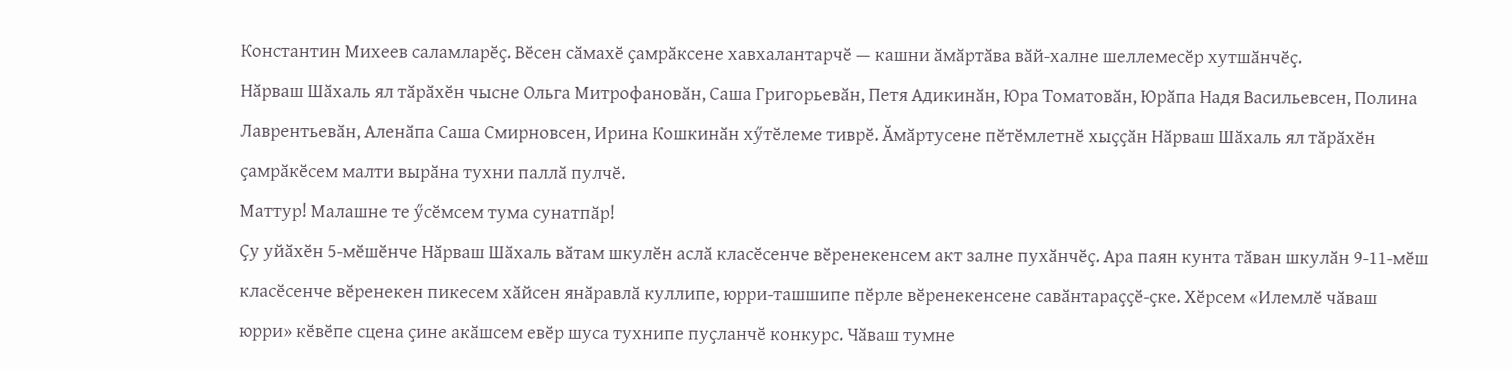Константин Михеев саламларӗҫ. Вӗсен сӑмахӗ ҫамрӑксене хавхалантарчӗ — кашни ӑмӑртӑва вӑй-халне шеллемесӗр хутшӑнчӗҫ.
Нӑрваш Шӑхаль ял тӑрӑхӗн чысне Ольга Митрофановӑн, Саша Григорьевӑн, Петя Адикинӑн, Юра Томатовӑн, Юрӑпа Надя Васильевсен, Полина Лаврентьевӑн, Аленӑпа Саша Смирновсен, Ирина Кошкинӑн хӳтӗлеме тиврӗ. Ӑмӑртусене пӗтӗмлетнӗ хыҫҫӑн Нӑрваш Шӑхаль ял тӑрӑхӗн ҫамрӑкӗсем малти вырӑна тухни паллӑ пулчӗ.
Маттур! Малашне те ӳсӗмсем тума сунатпӑр!
Ҫу уйӑхӗн 5-мӗшӗнче Нӑрваш Шӑхаль вӑтам шкулӗн аслӑ класӗсенче вӗренекенсем акт залне пухӑнчӗҫ. Ара паян кунта тӑван шкулӑн 9-11-мӗш класӗсенче вӗренекен пикесем хӑйсен янӑравлӑ куллипе, юрри-ташшипе пӗрле вӗренекенсене савӑнтараҫҫӗ-ҫке. Хӗрсем «Илемлӗ чӑваш юрри» кӗвӗпе сцена ҫине акӑшсем евӗр шуса тухнипе пуҫланчӗ конкурс. Чӑваш тумне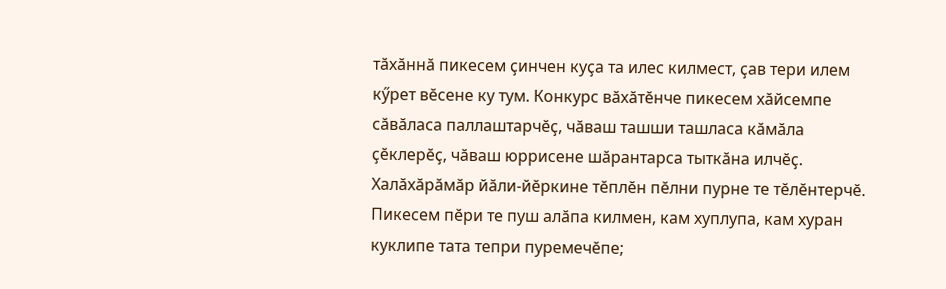тӑхӑннӑ пикесем ҫинчен куҫа та илес килмест, ҫав тери илем кӳрет вӗсене ку тум. Конкурс вӑхӑтӗнче пикесем хӑйсемпе сӑвӑласа паллаштарчӗҫ, чӑваш ташши ташласа кӑмӑла ҫӗклерӗҫ, чӑваш юррисене шӑрантарса тыткӑна илчӗҫ. Халӑхӑрӑмӑр йӑли-йӗркине тӗплӗн пӗлни пурне те тӗлӗнтерчӗ. Пикесем пӗри те пуш алӑпа килмен, кам хуплупа, кам хуран куклипе тата тепри пуремечӗпе;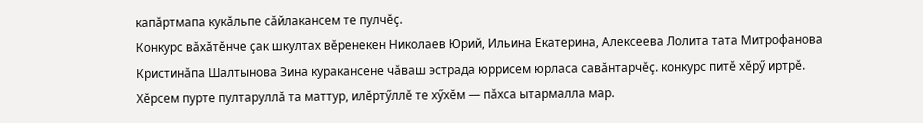капӑртмапа кукӑльпе сӑйлакансем те пулчӗҫ.
Конкурс вӑхӑтӗнче ҫак шкултах вӗренекен Николаев Юрий, Ильина Екатерина, Алексеева Лолита тата Митрофанова Кристинӑпа Шалтынова Зина куракансене чӑваш эстрада юррисем юрласа савӑнтарчӗҫ. конкурс питӗ хӗрӳ иртрӗ. Хӗрсем пурте пултаруллӑ та маттур, илӗртӳллӗ те хӳхӗм — пӑхса ытармалла мар.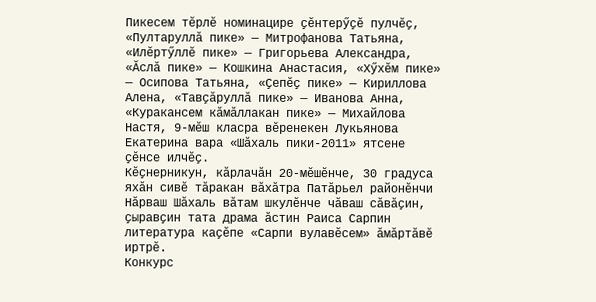Пикесем тӗрлӗ номинацире ҫӗнтерӳҫӗ пулчӗҫ, «Пултаруллӑ пике» — Митрофанова Татьяна, «Илӗртӳллӗ пике» — Григорьева Александра, «Ӑслӑ пике» — Кошкина Анастасия, «Хӳхӗм пике» — Осипова Татьяна, «Ҫепӗҫ пике» — Кириллова Алена, «Тавҫӑруллӑ пике» — Иванова Анна, «Куракансем кӑмӑллакан пике» — Михайлова Настя, 9-мӗш класра вӗренекен Лукьянова Екатерина вара «Шӑхаль пики-2011» ятсене ҫӗнсе илчӗҫ.
Кӗҫнерникун, кӑрлачӑн 20-мӗшӗнче, 30 градуса яхӑн сивӗ тӑракан вӑхӑтра Патӑрьел районӗнчи Нӑрваш Шӑхаль вӑтам шкулӗнче чӑваш сӑвӑҫин, ҫыравҫин тата драма ӑстин Раиса Сарпин литература каҫӗпе «Сарпи вулавӗсем» ӑмӑртӑвӗ иртрӗ.
Конкурс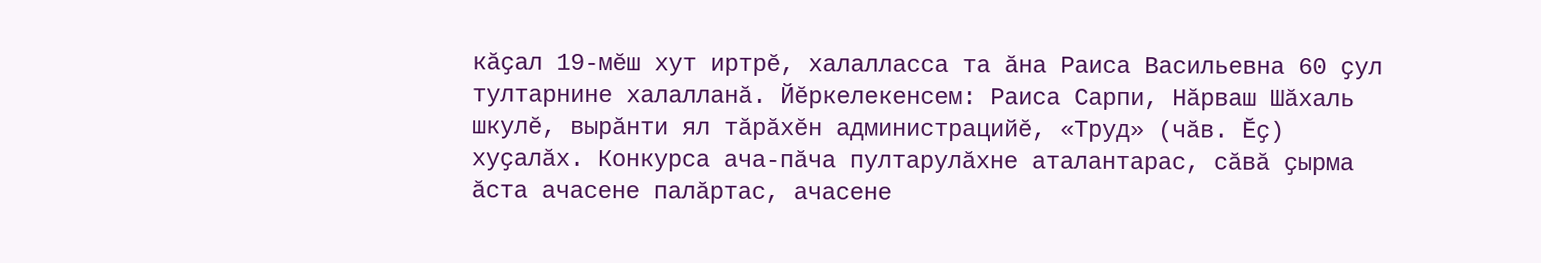кӑҫал 19-мӗш хут иртрӗ, халалласса та ӑна Раиса Васильевна 60 ҫул тултарнине халалланӑ. Йӗркелекенсем: Раиса Сарпи, Нӑрваш Шӑхаль шкулӗ, вырӑнти ял тӑрӑхӗн администрацийӗ, «Труд» (чӑв. Ӗҫ) хуҫалӑх. Конкурса ача-пӑча пултарулӑхне аталантарас, сӑвӑ ҫырма ӑста ачасене палӑртас, ачасене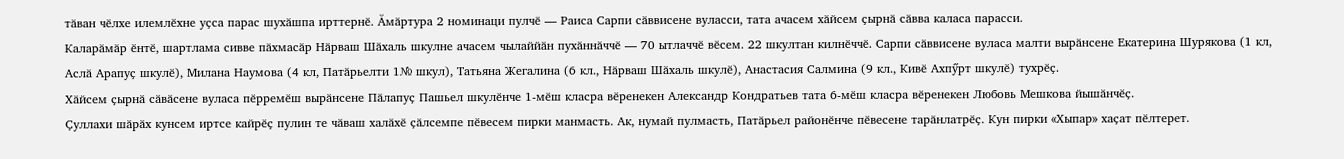тӑван чӗлхе илемлӗхне уҫса парас шухӑшпа ирттернӗ. Ӑмӑртура 2 номинаци пулчӗ — Раиса Сарпи сӑввисене вуласси, тата ачасем хӑйсем ҫырнӑ сӑвва каласа парасси.
Каларӑмӑр ӗнтӗ, шартлама сивве пӑхмасӑр Нӑрваш Шӑхаль шкулне ачасем чылаййӑн пухӑннӑччӗ — 70 ытлаччӗ вӗсем. 22 шкултан килнӗччӗ. Сарпи сӑввисене вуласа малти вырӑнсене Екатерина Шурякова (1 кл, Аслӑ Арапуҫ шкулӗ), Милана Наумова (4 кл, Патӑрьелти 1№ шкул), Татьяна Жегалина (6 кл., Нӑрваш Шӑхаль шкулӗ), Анастасия Салмина (9 кл., Кивӗ Ахпӳрт шкулӗ) тухрӗҫ.
Хӑйсем ҫырнӑ сӑвӑсене вуласа пӗрремӗш вырӑнсене Пӑлапуҫ Пашьел шкулӗнче 1-мӗш класра вӗренекен Александр Кондратьев тата 6-мӗш класра вӗренекен Любовь Мешкова йышӑнчӗҫ.
Ҫуллахи шӑрӑх кунсем иртсе кайрӗҫ пулин те чӑваш халӑхӗ ҫӑлсемпе пӗвесем пирки манмасть. Ак, нумай пулмасть, Патӑрьел районӗнче пӗвесене тарӑнлатрӗҫ. Кун пирки «Хыпар» хаҫат пӗлтерет.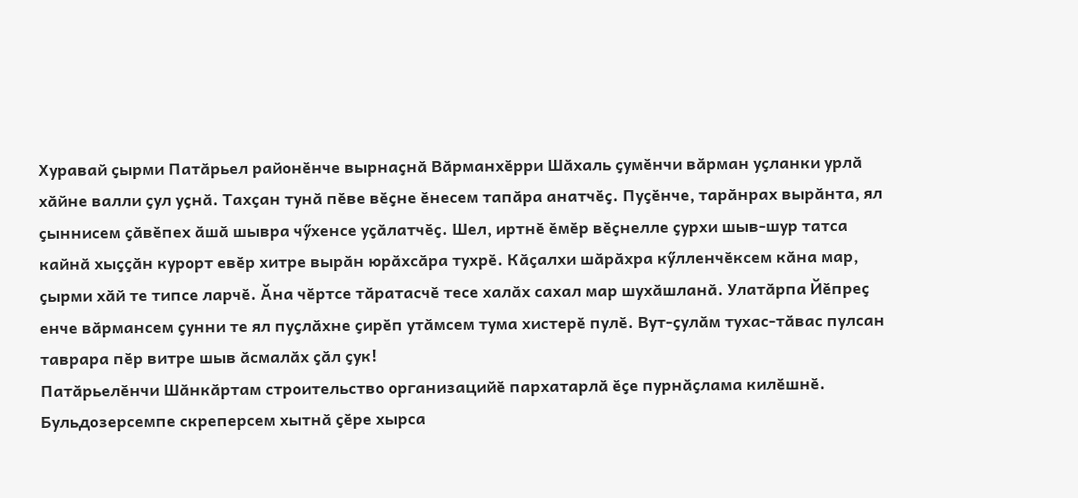Хуравай ҫырми Патӑрьел районӗнче вырнаҫнӑ Вӑрманхӗрри Шӑхаль ҫумӗнчи вӑрман уҫланки урлӑ хӑйне валли ҫул уҫнӑ. Тахҫан тунӑ пӗве вӗҫне ӗнесем тапӑра анатчӗҫ. Пуҫӗнче, тарӑнрах вырӑнта, ял ҫыннисем ҫӑвӗпех ӑшӑ шывра чӳхенсе уҫӑлатчӗҫ. Шел, иртнӗ ӗмӗр вӗҫнелле ҫурхи шыв-шур татса кайнӑ хыҫҫӑн курорт евӗр хитре вырӑн юрӑхсӑра тухрӗ. Кӑҫалхи шӑрӑхра кӳлленчӗксем кӑна мар, ҫырми хӑй те типсе ларчӗ. Ӑна чӗртсе тӑратасчӗ тесе халӑх сахал мар шухӑшланӑ. Улатӑрпа Йӗпреҫ енче вӑрмансем ҫунни те ял пуҫлӑхне ҫирӗп утӑмсем тума хистерӗ пулӗ. Вут-ҫулӑм тухас-тӑвас пулсан таврара пӗр витре шыв ӑсмалӑх ҫӑл ҫук!
Патӑрьелӗнчи Шӑнкӑртам строительство организацийӗ пархатарлӑ ӗҫе пурнӑҫлама килӗшнӗ. Бульдозерсемпе скреперсем хытнӑ ҫӗре хырса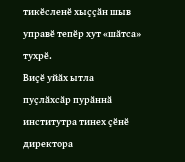тикӗсленӗ хыҫҫӑн шыв управӗ тепӗр хут «шӑтса» тухрӗ.
Виҫӗ уйӑх ытла пуҫлӑхсӑр пурӑннӑ институтра тинех ҫӗнӗ директора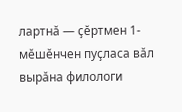лартнӑ — ҫӗртмен 1-мӗшӗнчен пуҫласа вӑл вырӑна филологи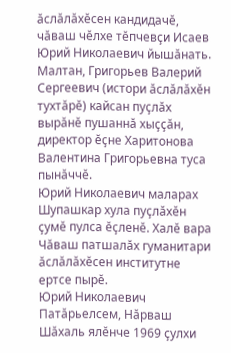ӑслӑлӑхӗсен кандидачӗ, чӑваш чӗлхе тӗпчевҫи Исаев Юрий Николаевич йышӑнать.
Малтан, Григорьев Валерий Сергеевич (истори ӑслӑлӑхӗн тухтӑрӗ) кайсан пуҫлӑх вырӑнӗ пушаннӑ хыҫҫӑн, директор ӗҫне Харитонова Валентина Григорьевна туса пынӑччӗ.
Юрий Николаевич маларах Шупашкар хула пуҫлӑхӗн ҫумӗ пулса ӗҫленӗ. Халӗ вара Чӑваш патшалӑх гуманитари ӑслӑлӑхӗсен институтне ертсе пырӗ.
Юрий Николаевич Патӑрьелсем, Нӑрваш Шӑхаль ялӗнче 1969 ҫулхи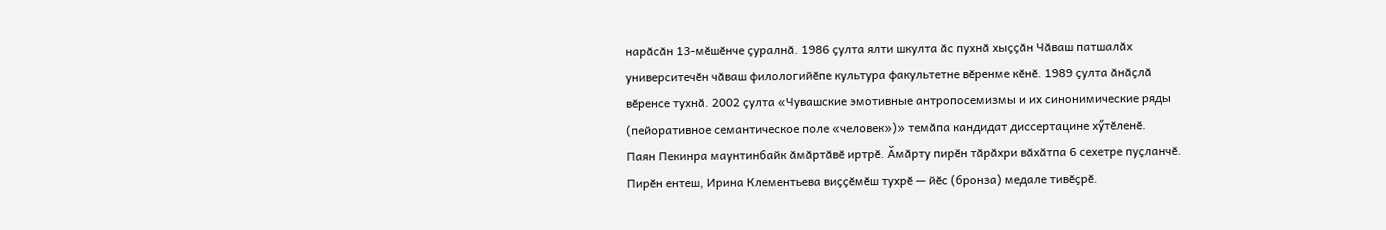нарӑсӑн 13-мӗшӗнче ҫуралнӑ. 1986 ҫулта ялти шкулта ӑс пухнӑ хыҫҫӑн Чӑваш патшалӑх университечӗн чӑваш филологийӗпе культура факультетне вӗренме кӗнӗ. 1989 ҫулта ӑнӑҫлӑ вӗренсе тухнӑ. 2002 ҫулта «Чувашские эмотивные антропосемизмы и их синонимические ряды (пейоративное семантическое поле «человек»)» темӑпа кандидат диссертацине хӳтӗленӗ.
Паян Пекинра маунтинбайк ӑмӑртӑвӗ иртрӗ. Ӑмӑрту пирӗн тӑрӑхри вӑхӑтпа 6 сехетре пуҫланчӗ. Пирӗн ентеш, Ирина Клементьева виҫҫӗмӗш тухрӗ — йӗс (бронза) медале тивӗҫрӗ.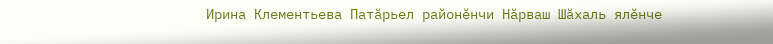Ирина Клементьева Патӑрьел районӗнчи Нӑрваш Шӑхаль ялӗнче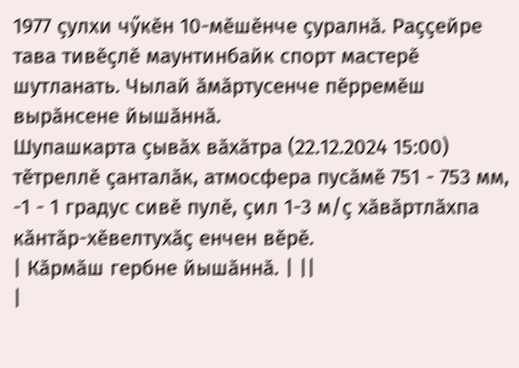1977 ҫулхи чӳкӗн 10-мӗшӗнче ҫуралнӑ. Раҫҫейре тава тивӗҫлӗ маунтинбайк спорт мастерӗ шутланать. Чылай ӑмӑртусенче пӗрремӗш вырӑнсене йышӑннӑ.
Шупашкарта ҫывӑх вӑхӑтра (22.12.2024 15:00) тӗтреллӗ ҫанталӑк, атмосфера пусӑмӗ 751 - 753 мм, -1 - 1 градус сивӗ пулӗ, ҫил 1-3 м/ҫ хӑвӑртлӑхпа кӑнтӑр-хӗвелтухӑҫ енчен вӗрӗ.
| Кӑрмӑш гербне йышӑннӑ. | ||
|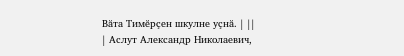Вӑта Тимӗрҫен шкулне уҫнӑ. | ||
| Аслут Александр Николаевич,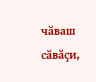чӑваш сӑвӑҫи,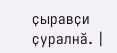ҫыравҫи ҫуралнӑ. |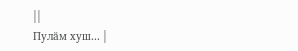||
Пулӑм хуш... |